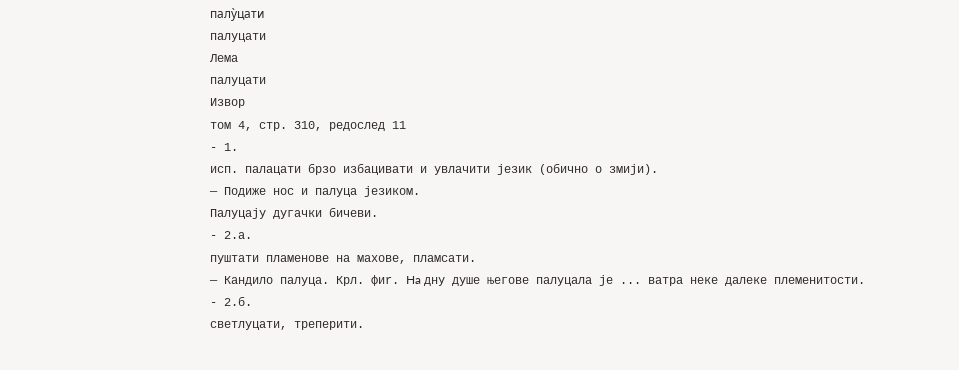палу̀цати
палуцати
Лема
палуцати
Извор
том 4, стр. 310, редослед 11
- 1.
исп. палацати брзо избацивати и увлачити језик (обично о змији).
— Подиже нос и палуца језиком.
Палуцају дугачки бичеви.
- 2.а.
пуштати пламенове на махове, пламсати.
— Кандило палуца. Крл. фиr. Ha дну душе његове палуцала је ... ватра неке далеке племенитости.
- 2.б.
светлуцати, треперити.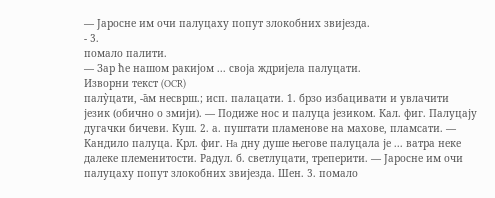— Јаросне им очи палуцаху попут злокобних звијезда.
- 3.
помало палити.
— Зар ће нашом ракијом ... своја ждријела палуцати.
Изворни текст (OCR)
палу̀цати, -а̄м несврш.; исп. палацати. 1. брзо избацивати и увлачити језик (обично о змији). — Подиже нос и палуца језиком. Кал. фиг. Палуцају дугачки бичеви. Куш. 2. а. пуштати пламенове на махове, пламсати. — Кандило палуца. Крл. фиr. Ha дну душе његове палуцала је ... ватра неке далеке племенитости. Радул. б. светлуцати, треперити. — Јаросне им очи палуцаху попут злокобних звијезда. Шен. 3. помало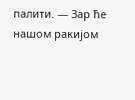палити. — Зар ће нашом ракијом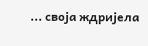... своја ждријела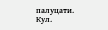палуцати. Кул.